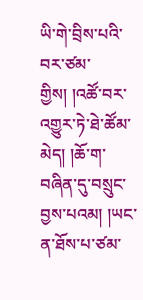ཡི་གེ་བྲིས་པའི་བར་ཙམ་གྱིས། །འཚོ་བར་འགྱུར་ཏེ་ཐེ་ཚོམ་མེད། །ཆོ་ག་བཞིན་དུ་བསྲུང་བྱས་པའམ། །ཡང་ན་ཐོས་པ་ཙམ་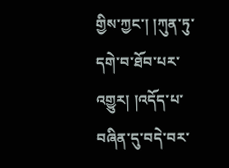གྱིས་ཀྱང་། །ཀུན་ཏུ་དགེ་བ་ཐོབ་པར་འགྱུར། །འདོད་པ་བཞིན་དུ་བདེ་བར་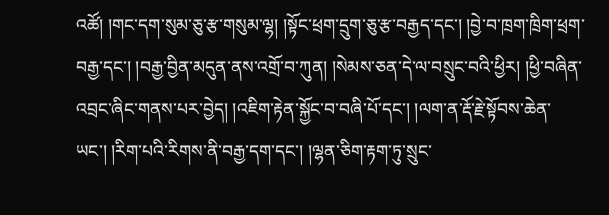འཚོ། །གང་དག་སུམ་ཅུ་རྩ་གསུམ་ལྷ། །སྟོང་ཕྲག་དྲུག་ཅུ་རྩ་བརྒྱད་དང་། །བྱེ་བ་ཁྲག་ཁྲིག་ཕྲག་བརྒྱ་དང་། །བརྒྱ་བྱིན་མདུན་ནས་འགྲོ་བ་ཀུན། །སེམས་ཅན་དེ་ལ་བསྲུང་བའི་ཕྱིར། །ཕྱི་བཞིན་འབྲང་ཞིང་གནས་པར་བྱེད། །འཇིག་རྟེན་སྐྱོང་བ་བཞི་པོ་དང་། །ལག་ན་རྡོ་རྗེ་སྟོབས་ཆེན་ཡང་། །རིག་པའི་རིགས་ནི་བརྒྱ་དག་དང་། །ལྷན་ཅིག་རྟག་ཏུ་སྲུང་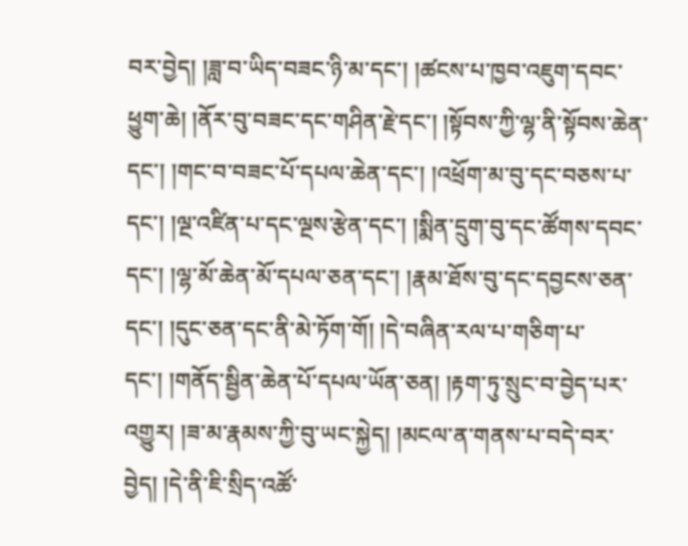བར་བྱེད། །ཟླ་བ་ཡིད་བཟང་ཉི་མ་དང་། །ཚངས་པ་ཁྱབ་འཇུག་དབང་ཕྱུག་ཆེ། །ནོར་བུ་བཟང་དང་གཤིན་རྗེ་དང་། །སྟོབས་ཀྱི་ལྷ་ནི་སྟོབས་ཆེན་དང་། །གང་བ་བཟང་པོ་དཔལ་ཆེན་དང་། །འཕྲོག་མ་བུ་དང་བཅས་པ་དང་། །ལྔ་འཛིན་པ་དང་ལྔས་རྩེན་དང་། །སྨིན་དྲུག་བུ་དང་ཚོགས་དབང་དང་། །ལྷ་མོ་ཆེན་མོ་དཔལ་ཅན་དང་། །རྣམ་ཐོས་བུ་དང་དབྱངས་ཅན་དང་། །དུང་ཅན་དང་ནི་མེ་ཏོག་གོ། །དེ་བཞིན་རལ་པ་གཅིག་པ་དང་། །གནོད་སྦྱིན་ཆེན་པོ་དཔལ་ཡོན་ཅན། །རྟག་ཏུ་སྲུང་བ་བྱེད་པར་འགྱུར། །ཟ་མ་རྣམས་ཀྱི་བུ་ཡང་སྐྱེད། །མངལ་ན་གནས་པ་བདེ་བར་བྱེད། །དེ་ནི་ཇི་སྲིད་འཚོ་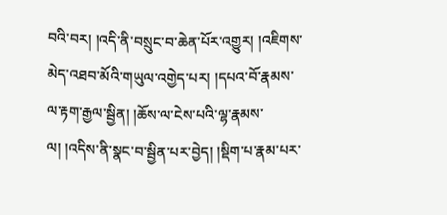བའི་བར། །འདི་ནི་བསྲུང་བ་ཆེན་པོར་འགྱུར། །འཇིགས་མེད་འཐབ་མོའི་གཡུལ་འགྱེད་པར། །དཔའ་བོ་རྣམས་ལ་རྟག་རྒྱལ་སྦྱིན། །ཆོས་ལ་ངེས་པའི་ལྷ་རྣམས་ལ། །འདིས་ནི་སྣང་བ་སྦྱིན་པར་བྱེད། །སྡིག་པ་རྣམ་པར་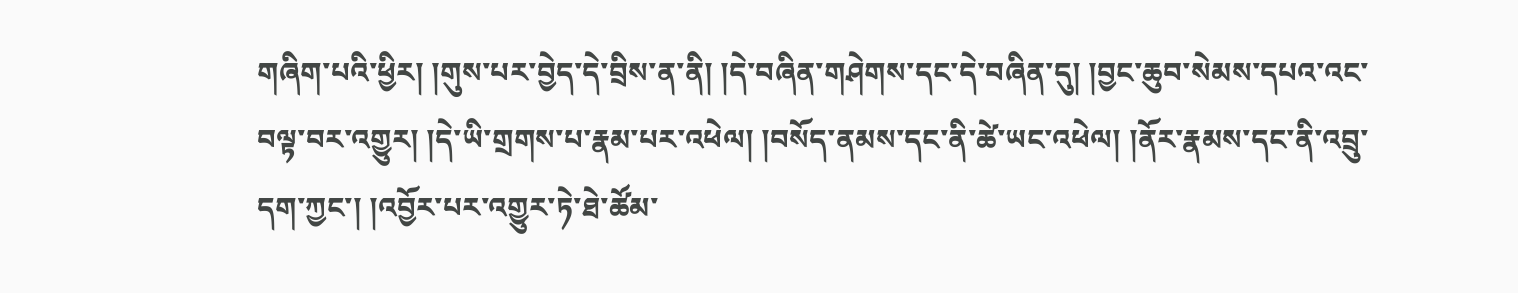གཞིག་པའི་ཕྱིར། །གུས་པར་བྱེད་དེ་བྲིས་ན་ནི། །དེ་བཞིན་གཤེགས་དང་དེ་བཞིན་དུ། །བྱང་ཆུབ་སེམས་དཔའ་འང་བལྟ་བར་འགྱུར། །དེ་ཡི་གྲགས་པ་རྣམ་པར་འཕེལ། །བསོད་ནམས་དང་ནི་ཚེ་ཡང་འཕེལ། །ནོར་རྣམས་དང་ནི་འབྲུ་དག་ཀྱང་། །འབྱོར་པར་འགྱུར་ཏེ་ཐེ་ཚོམ་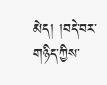མེད། །བདེ་བར་གཉིད་ཀྱིས་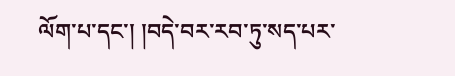ལོག་པ་དང་། །བདེ་བར་རབ་ཏུ་སད་པར་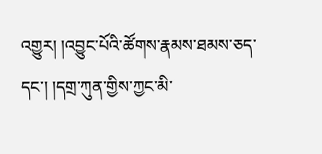འགྱུར། །འབྱུང་པོའི་ཚོགས་རྣམས་ཐམས་ཅད་དང་། །དགྲ་ཀུན་གྱིས་ཀྱང་མི་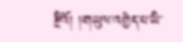རྫིའོ། །གཡུལ་འགྱེད་པ་ཡི་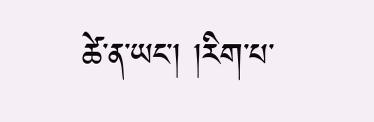ཚེ་ན་ཡང་། །རིག་པ་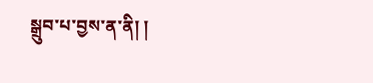སྒྲུབ་པ་བྱས་ན་ནི། །